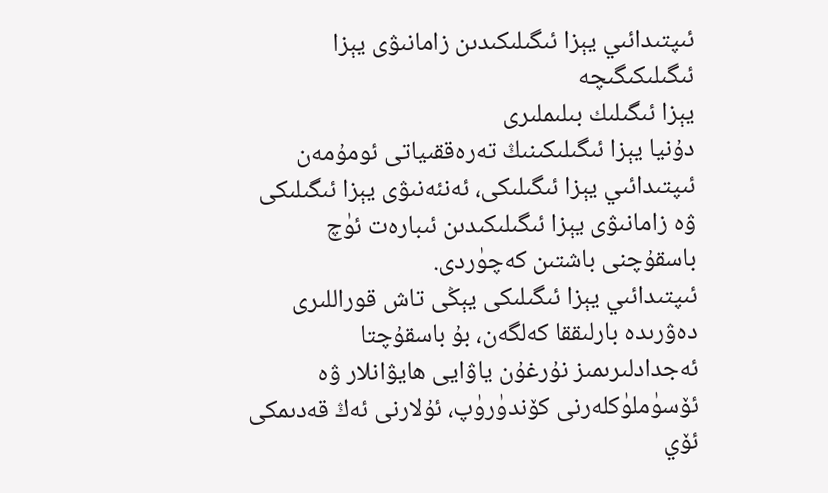ئىپتىدائىي يېزا ئىگىلىكىدىن زامانىۋى يېزا ئىگىلىكىگىچە
يېزا ئىگىلىك بىلىملىرى
دۇنيا يېزا ئىگىلىكىنىڭ تەرەققىياتى ئومۇمەن ئىپتىدائىي يېزا ئىگىلىكى، ئەنئەنىۋى يېزا ئىگىلىكى ۋە زامانىۋى يېزا ئىگىلىكىدىن ئىبارەت ئۈچ باسقۇچنى باشتىن كەچۈردى.
ئىپتىدائىي يېزا ئىگىلىكى يېڭى تاش قوراللىرى دەۋرىدە بارلىققا كەلگەن، بۇ باسقۇچتا ئەجدادلىرىمىز نۇرغۇن ياۋايى ھايۋانلار ۋە ئۆسۈملۈكلەرنى كۆندۈرۈپ، ئۇلارنى ئەڭ قەدىمكى ئۆي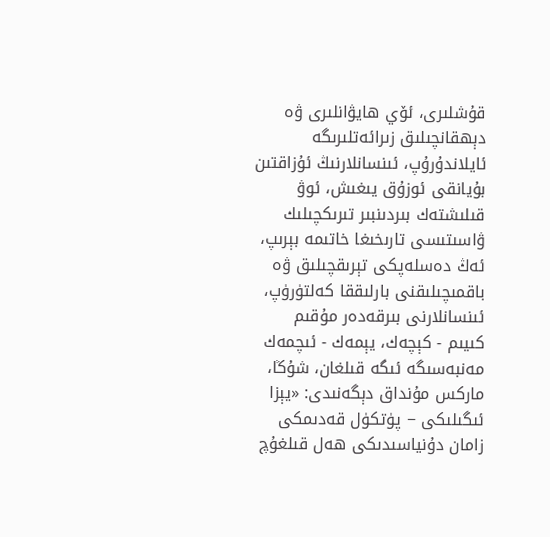قۇشلىرى، ئۆي ھايۋانلىرى ۋە دېھقانچىلىق زىرائەتلىرىگە ئايلاندۇرۇپ، ئىنسانلارنىڭ ئۇزاقتىن بۇيانقى ئوزۇق يىغىش، ئوۋ قىلىشتەك بىردىنبىر تىرىكچىلىك ۋاسىتىسى تارىخىغا خاتىمە بېرىپ، ئەڭ دەسلەپكى تېرىقچىلىق ۋە باقمىچىلىقنى بارلىققا كەلتۈرۈپ، ئىنسانلارنى بىرقەدەر مۇقىم كىيىم - كېچەك، يېمەك - ئىچمەك مەنبەسىگە ئىگە قىلغان، شۇڭا، ماركس مۇنداق دېگەنىدى: «يېزا ئىگىلىكى − پۈتكۈل قەدىمكى زامان دۇنياسىدىكى ھەل قىلغۇچ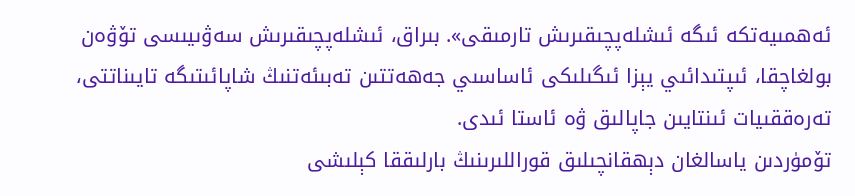ئەھمىيەتكە ئىگە ئىشلەپچىقىرىش تارمىقى». بىراق، ئىشلەپچىقىرىش سەۋىيىسى تۆۋەن بولغاچقا، ئىپتىدائىي يېزا ئىگىلىكى ئاساسىي جەھەتتىن تەبىئەتنىڭ شاپائىتىگە تايىناتتى، تەرەققىيات ئىنتايىن جاپالىق ۋە ئاستا ئىدى.
تۆمۈردىن ياسالغان دېھقانچىلىق قوراللىرىنىڭ بارلىققا كېلىشى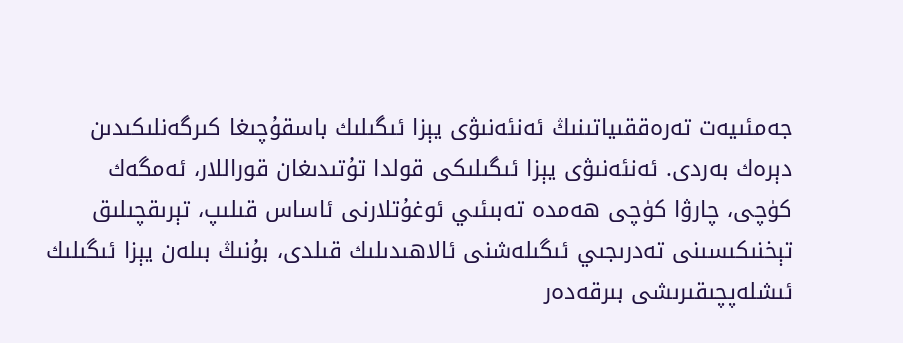جەمئىيەت تەرەققىياتىنىڭ ئەنئەنىۋى يېزا ئىگىلىك باسقۇچىغا كىرگەنلىكىدىن دېرەك بەردى. ئەنئەنىۋى يېزا ئىگىلىكى قولدا تۇتىدىغان قوراللار، ئەمگەك كۈچى، چارۋا كۈچى ھەمدە تەبىئىي ئوغۇتلارنى ئاساس قىلىپ، تېرىقچىلىق تېخنىكىسىنى تەدرىجىي ئىگىلەشنى ئالاھىدىلىك قىلدى، بۇنىڭ بىلەن يېزا ئىگىلىك ئىشلەپچىقىرىشى بىرقەدەر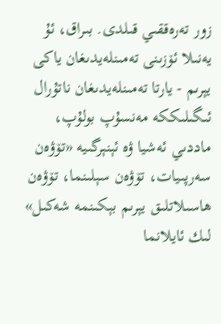زور تەرەققىي قىلدى. بىراق، ئۇ يەنىلا ئۆزىنى تەمىنلەيدىغان ياكى يېرىم - يارتا تەمىنلەيدىغان ناتۇرال ئىگىلىككە مەنسۇپ بولۇپ، ماددىي ئەشيا ۋە ئېنېرگىيە «تۆۋەن سەرپىيات، تۆۋەن سېلىنما، تۆۋەن ھاسىلاتلىق يېرىم بېكىنمە شەكىل» لىك ئايلانما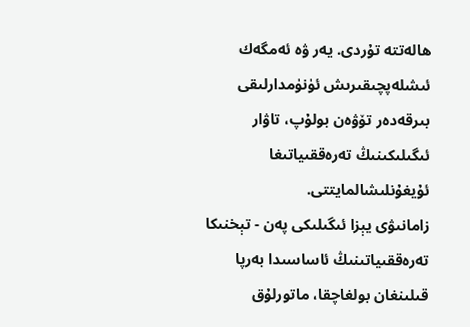ھالەتتە تۇردى. يەر ۋە ئەمگەك ئىشلەپچىقىرىش ئۈنۈمدارلىقى بىرقەدەر تۆۋەن بولۇپ، تاۋار ئىگىلىكىنىڭ تەرەققىياتىغا ئۇيغۇنلىشالمايتتى.
زامانىۋى يېزا ئىگىلىكى پەن - تېخنىكا تەرەققىياتىنىڭ ئاساسىدا بەرپا قىلىنغان بولغاچقا، ماتورلۇق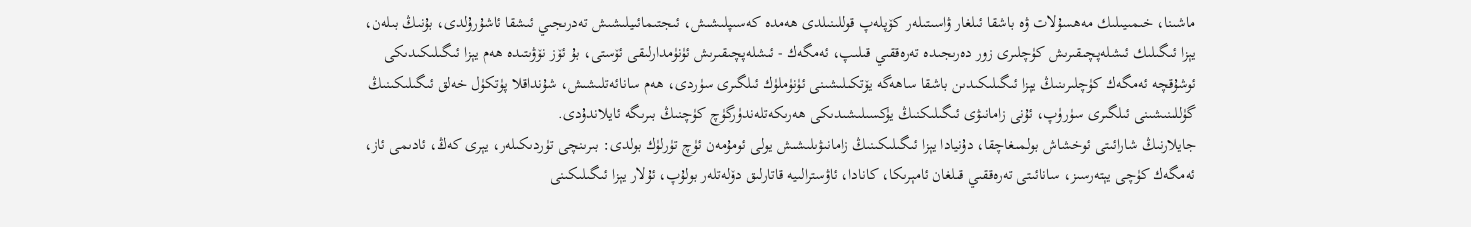ماشىنا، خىمىيىلىك مەھسۇلات ۋە باشقا ئىلغار ۋاسىتىلەر كۆپلەپ قوللىنىلدى ھەمدە كەسىپلىشىش، ئىجتىمائىيلىشىش تەدرىجىي ئىشقا ئاشۇرۇلدى، بۇنىڭ بىلەن، يېزا ئىگىلىك ئىشلەپچىقىرىش كۈچلىرى زور دەرىجىدە تەرەققىي قىلىپ، ئەمگەك - ئىشلەپچىقىرىش ئۈنۈمدارلىقى ئۆستى، بۇ ئۆز نۆۋىتىدە ھەم يېزا ئىگىلىكىدىكى ئوشۇقچە ئەمگەك كۈچلىرىنىڭ يېزا ئىگىلىكىدىن باشقا ساھەگە يۆتكىلىشىنى ئۈنۈملۈك ئىلگىرى سۈردى، ھەم سانائەتلىشىش، شۇنداقلا پۈتكۈل خەلق ئىگىلىكىنىڭ گۈللىنىشىنى ئىلگىرى سۈرۈپ، ئۇنى زامانىۋى ئىگىلىكنىڭ يۈكسىلىشىدىكى ھەرىكەتلەندۈرگۈچ كۈچنىڭ بىرىگە ئايلاندۇدى.
جايلارنىڭ شارائىتى ئوخشاش بولمىغاچقا، دۇنيادا يېزا ئىگىلىكىنىڭ زامانىۋىلىشىش يولى ئومۇمەن ئۈچ تۈرلۈك بولدى: بىرىنچى تۈردىكىلەر، يېرى كەڭ، ئادىمى ئاز، ئەمگەك كۈچى يېتەرسىز، سانائىتى تەرەققىي قىلغان ئامېرىكا، كانادا، ئاۋسترالىيە قاتارلىق دۆلەتلەر بولۇپ، ئۇلار يېزا ئىگىلىكىنى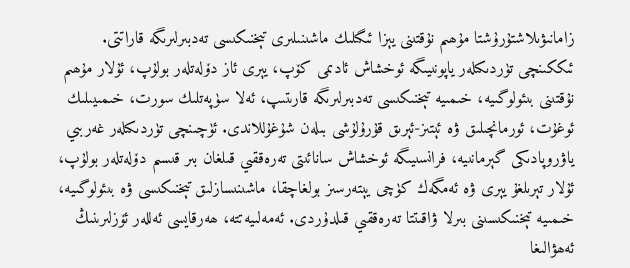زامانىۋىلاشتۇرۇشتا مۇھىم نۇقتىنى يېزا ئىگىلىك ماشىنىلىرى تېخنىكىسى تەدبىرلىرىگە قاراتتى. ئىككىنچى تۈردىكىلەر ياپونىيىگە ئوخشاش ئادىمى كۆپ، يېرى ئاز دۆلەتلەر بولۇپ، ئۇلار مۇھىم نۇقتىنى بىئولوگىيە، خىمىيە تېخنىكىسى تەدبىرلىرىگە قارىتىپ، ئەلا سۈپەتلىك سورت، خىمىيىلىك ئوغۇت، ئورمانچىلىق ۋە ئېتىز-ئېرىق قۇرۇلۇشى بىلەن شۇغۇللاندى. ئۈچىنچى تۈردىكىلەر غەربىي ياۋروپادىكى گېرمانىيە، فرانسىيىگە ئوخشاش سانائىتى تەرەققىي قىلغان بىر قىسىم دۆلەتلەر بولۇپ، ئۇلار تېرىلغۇ يېرى ۋە ئەمگەك كۈچى يېتەرسىز بولغاچقا، ماشىنىسازلىق تېخنىكىسى ۋە بىئولوگىيە، خىمىيە تېخنىكىسىنى بىرلا ۋاقىتتا تەرەققىي قىلدۇردى. ئەمەلىيەتتە، ھەرقايسى ئەللەر ئۆزلىرىنىڭ ئەھۋالىغا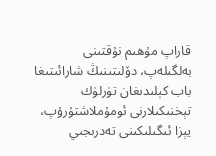قاراپ مۇھىم نۇقتىنى بەلگىلەپ، دۆلىتىنىڭ شارائىتىغا باب كېلىدىغان تۈرلۈك تېخنىكىلارنى ئومۇملاشتۇرۇپ، يېزا ئىگىلىكىنى تەدرىجىي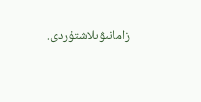زامانىۋىلاشتۇردى.